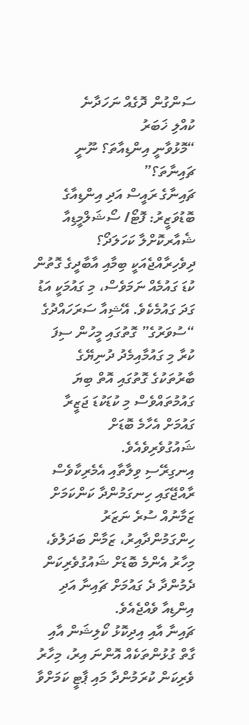ސަންގުން ދޮގެއް ނަހަދާނެ
ކުއްލި ޚަބަރު
“މޮޅުވާނީ އިންޑިއާތަ؟ ނޫނީ ޗައިނާތަ؟”
ޗައިނާގެ ރައީސް އަދި އިންޑިއާގެ ބޮޑުވަޒީރު: ފޮޓޯ/ ސޯޝަލްމީޑިއާ
ޝެއާރކޮށްލާ ކަހަލަދޯ؟
ދިވެހިރާއްޖެއަކީ ބިމާއި އާބާދީގެ ގޮތުން ކުޑަ ގައުމެއް ނަމަވެސް، މި ގައުމަކީ އަޑު ގަދަ ގައުމެކެވެ. އޭޝިއާ ސަރަހައްދުގެ “ސުވަރުގެ” ގޮތުގައި މީހުން ސިފަ ކުރާ މި ގައުމާއިމެދު ދުނިޔޭގެ ބާރުތަކުގެ ގޮތުގައި އޮތް ބިޔަ ގައުމުތައްވެސް މި ކުޑަކުޑަ ޖަޒީރާ ގައުމަށް އެހާމެ ބޮޑަށް ޝައުގުވެރިވެއެވެ.
އިނގިރޭސި ވިލާތާއި އެމެރިކާވެސް ރާއްޖޭގައި ހިނގަމުންދާ ކަންކަމަށް ޒަމާނުއް ސުރެ ނަޒަރު ހިންގަމުންދާއިރު، ޒަމާން ބަދަލުވެ، މިހާރު އެންމެ ބޮޑަށް ޝައުގުވެރިކަން ދެމުންދާ ދެ ގައުމަށް ޗައިނާ އަދި އިންޑިއާ ވެއްޖެއެވެ.
ޗައިނާ އާއި އިދިކޮޅު ކޯލިޝަން އާއި ގާތް ގުޅުންތަކެއް އޮންނަ އިރު، މިހާރު ވެރިކަން ކުރަމުންދާ މައި ޕާޓީ ކަމަށްވާ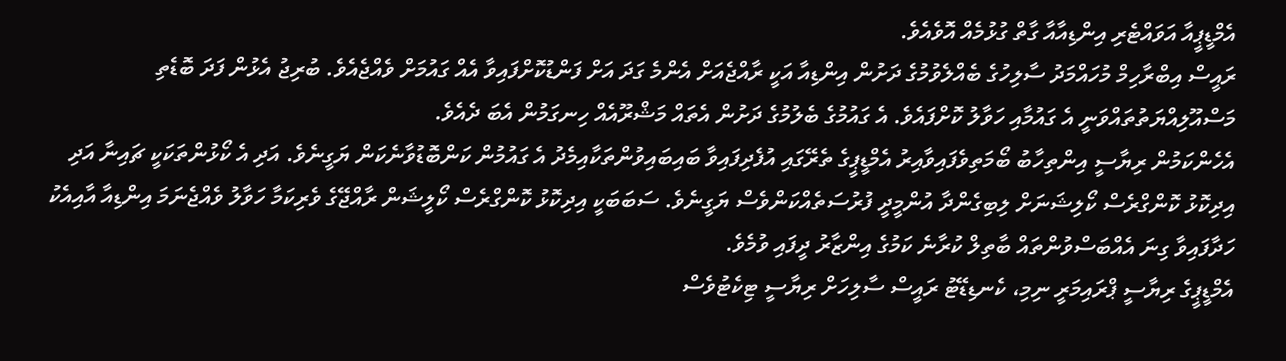އެމްޑީޕީއާ އަވައްޓެރި އިންޑިއާއާ ގާތް ގުޅުމެއް އޮވެއެވެ.
ރައީސް އިބްރާހިމް މުހައްމަދު ސާލިހުގެ ބެއްލެވުމުގެ ދަށުން އިންޑިއާ އަކީ ރާއްޖެއަށް އެންމެ ގަދަ އަށް ފަންޑުކޮށްފައިވާ އެއް ގައުމަށް ވެއްޖެއެވެ. ބުރިޖު އެޅުން ފަދަ ބޮޑެތި މަސްއޫލިއްޔަތުތައްވަނީ އެ ގައުމާއި ހަވާލު ކޮށްފައެވެ. އެ ގައުމުގެ ބެލުމުގެ ދަށުން އެތައް މަޝްރޫއެއް ހިނގަމުން އެބަ ދެއެވެ.
އެހެންކަމުން ރިޔާސީ އިންތިހާބު ބޯމަތިވެފައިވާއިރު އެމްޑީޕީގެ ތެރޭގައި އުފެދިފައިވާ ބައިބައިވުންތަކާއިމެދު އެ ގައުމުން ކަންބޮޑުވާނެކަން ޔަގީނެވެ. އަދި އެ ކޯޅުންތަކަކީ ޗައިނާ އަދި އިދިކޮޅު ކޮންގްރެސް ކޯލިޝަނަށް ލިބިގެންދާ އުންމީދީ ފުރުސަތެއްކަންވެސް ޔަގީނެވެ. ސަބަބަކީ އިދިކޮޅު ކޮންގްރެސް ކޯލީޝަން ރާއްޖޭގެ ވެރިކަމާ ހަވާލު ވެއްޖެނަމަ އިންޑިއާ އާއިއެކު ހަދާފައިވާ ގިނަ އެއްބަސްވުންތައް ބާތިލް ކުރާނެ ކަމުގެ އިންޒާރު ދީފައި ވުމެވެ.
އެމްޑީޕީގެ ރިޔާސީ ޕްރައިމަރީ ނިމި، ކެނޑިޑޭޓު ރައީސް ސާލިހަށް ރިޔާސީ ޓިކެޓުވެސް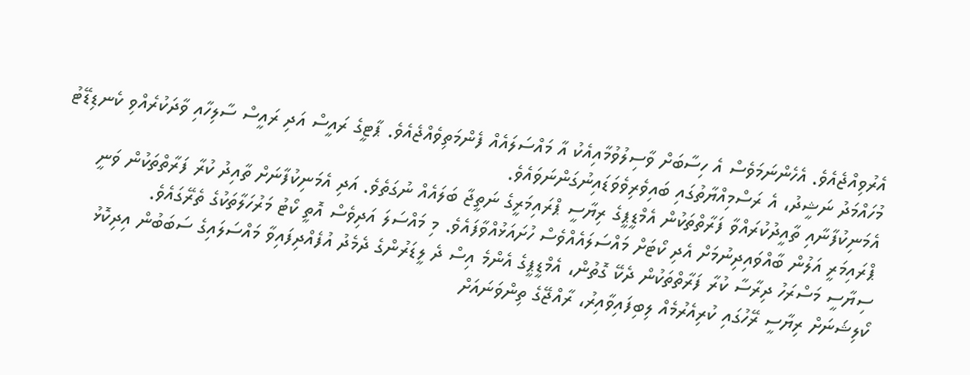އެރުވިއްޖެއެވެ. އެހެންނަމަވެސް އެ ހިސާބަށް ވާސިލުވުމާއިއެކު އާ މައްސަލައެއް ފެންމަތިވެއްޖެއެވެ. ޕާޓީގެ ރައީސް އަދި ރައީސް ސާލިހާއި ވާދަކުރެއްވި ކެނޑިޑޭޓު މުހައްމަދު ނަޝީދު، އެ ރަސްމިއްޔާތުގައި ބައިވެރިވެވަޑައިނުގަންނަވައެވެ.
އެމަނިކުފާނާއި ތާއީދުކުރައްވާ ފަރާތްތަކުން އެމްޑީޕީގެ ރިޔާސީ ޕްރައިމަރީގެ ނަތީޖާ ބަލައެއް ނުގަތެވެ. އަދި އެމަނިކުފާނަށް ތާއިދު ކުރާ ފަރާތްތަކުން ވަނީ ޕްރައިމަރީ އަލުން ބާއްވައިދިނުމަށް އެދި ކޯޓަށް މައްސަލައެއްވެސް ހުށައަޅުއްވާފައެވެ. މި މައްސަލަ އަދިވެސް އޮތީ ކޯޓު މަރުހަލާތަކުގެ ތެރޭގައެވެ.
ސިޔާސީ މަސްރަހު ދިރާސާ ކުރާ ފަރާތްތަކުން ދެކޭ ގޮތުން، އެމްޑީޕީގެ އެންމެ އިސް ދެ ލީޑަރުންގެ ދެމެދު އުފެއްދިފައިވާ މައްސަލައިގެ ސަބަބުން އިދިކޮޅު ކޯލިޝަނަށް ރިޔާސީ ރޭހުގައި ކުރިއެރުމެއް ލިބިފައިވާއިރު، ރާއްޖޭގެ ތިންވަނައަށް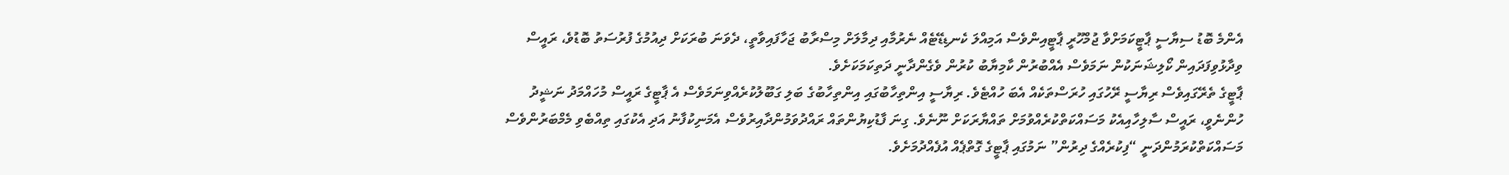އެންމެ ބޮޑު ސިޔާސީ ޕާޓީކަމަށްވާ ޖުމްހޫރީ ޕާޓީއިންވެސް އަމިއްލަ ކެނޑިޑޭޓެއް ނެރުމާއި ދިމާލަށް މިސްރާބު ޖަހާފައިވާތީ، ދެވަނަ ބުރަކަށް ދިއުމުގެ ފުރުސަތު ބޮޑުވެ، ރައީސް ވިދާޅުވިފަދައިން ކޯލިޝަނަކުން ނަމަވެސް އެއްބުރުން ކާމިޔާބު ކުރުން ވެގެންދާނީ ދަތިކަމަކަށެވެ.
ޕާޓީގެ ތެރޭގައިވެސް ރިޔާސީ ރޭހުގައި ހުރަސްތަކެއް އެބަ ހުއްޓެވެ. ރިޔާސީ އިންތިހާބުގައި އިންތިހާބުގެ ބަލި ގަބޫލުކުރެއްވިނަމަވެސް އެ ޕާޓީގެ ރައީސް މުހައްމަދު ނަޝީދު ހުންނެވީ، ރައީސް ސާލިހާއިއެކު މަސައްކަތްކުރެއްވުމަށް ތައްޔާރަކަށް ނޫނެވެ. ގިނަ ފާޑުކިޔުންތައް ރައްދުވަމުންދާއިރުވެސް އެމަނިކުފާނު އަދި އެކުގައި ތިއްބެވި މެމްބަރުންވެސް މަސައްކަތްކުރަމުންދަނީ “ފިކުރެއްގެ ދިރުން” ނަމުގައި ޕާޓީގެ ގޮތްޕެއް އުފެއްދުމަށެވެ.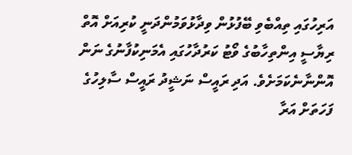އަރިހުގައި ތިއްބެވި ބޭފުޅުން ވިދާޅުވަމުންދަނީ ކުރިއަށް އޮތް ރިޔާސީ އިންތިހާބުގެ ވޯޓު ކަރުދާހުގައި އެމަނިކުފާނުގެ ނަން އޮންނާނެކަމަށެވެ. އަދި ރައީސް ނަޝީދު ރައީސް ސާލިހުގެ ފަހަތަށް އަރާ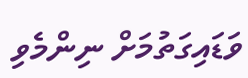ވަޑައިގަތުމަށް ނިންމެވި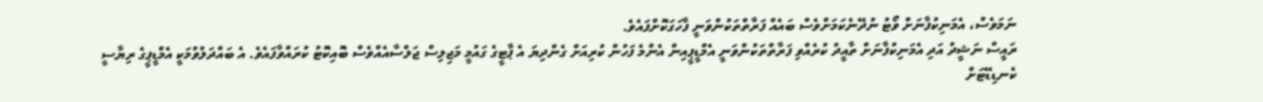ނަމަވެސް، އެމަނިކުފާނަށް ވޯޓު ނުދޭނެކަމަށްވެސް ބައެއް ފަރާތްތަކުންވަނީ ފާހަގަކޮށްފައެވެ.
ރައީސް ނަޝީދު އަދި އެމަނިކުފާނަށް ތާއީދު ކުރެއްވި ފަރާތްތަކުންވަނީ އެމްޑީޕީއިން އެންމެ ފަހުން ކުރިއަށް ގެންދިޔަ އެ ޕާޓީގެ ގައުމީ މަޖިލިސް ޖަލްސާއެއްވެސް ބޮއިކޮޓު ކުރައްވާފައެވެ. އެ ބައްދަލުވުމަކީ އެމްޑީޕީގެ ރިޔާސީ ކެނޑިޑޭޓަށް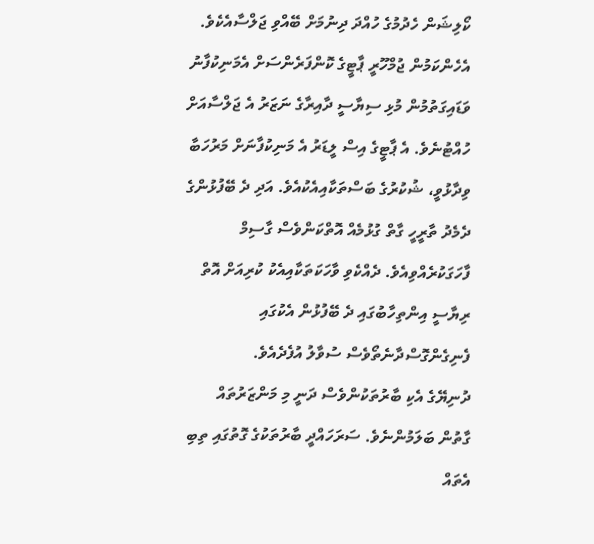ކޯލިޝަން ހެދުމުގެ ހުއްދަ ދިނުމަށް ބޭއްވި ޖަލްސާއެކެވެ.
އެހެންކަމުން ޖުމްހޫރީ ޕާޓީގެ ކޮންފަރެންސަށް އެމަނިކުފާނު ވަޑައިގަތުމުން މުޅި ސިޔާސީ ދާއިރާގެ ނަޒަރު އެ ޖަލްސާއަށް ހުއްޓުނެވެ. އެ ޕާޓީގެ އިސް ލީޑަރު އެ މަނިކުފާނަށް މަރުހަބާ ވިދާޅުވީ، ޝުކުރުގެ ބަސްތަކާއިއެކުއެވެ. އަދި ދެ ބޭފުޅުންގެ ދެމެދު ތާރީހީ ގާތް ގުޅުމެއް އޮތްކަންވެސް ގާސިމް ފާހަގަކުރެއްވިއެވެ. ދެއްކެވި ވާހަކަތަކާއިއެކު ކުރިއަށް އޮތް ރިޔާސީ އިންތިހާބުގައި ދެ ބޭފުޅުން އެކުގައި ފެނިގެންގޮސްދާނެތޯވެސް ސުވާލު އުފެދެއެވެ.
ދުނިޔޭގެ އެކި ބާރުތަކުންވެސް ދަނީ މި މަންޒަރުތައް ގާތުން ބަލަމުންނެވެ. ސަރަހައްދީ ބާރުތަކުގެ ގޮތުގައި ތިބި އެތައް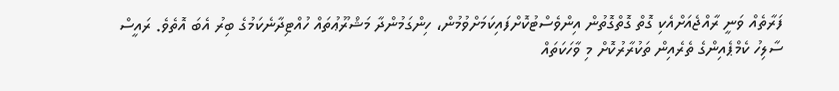ފަރާތެއް ވަނީ ރާއްޖެއަށްއެކި ގޮތް ގޮތްގޮތުން އިންވެސްޓުކޮށްފައިކަމަށްވުމުން، ހިންގަމުންދާ މަޝްރޫޢުތައް ހުއްޓިދާނެކަމުގެ ބިރު އެބަ އޮތެވެ. ރައީސް ސާލިހު ކެމްޕެއިންގެ ތެރެއިން ތަކުރާރުކޮށް މި ވާހަކަތައް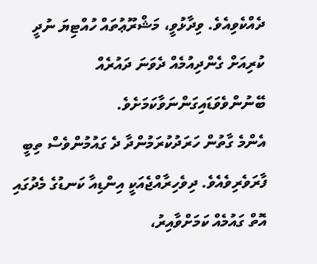ދެއްކެވިއެވެ. ވިދާޅުވީ، މަޝްރޫޢުތައް ހުއްޓިޔަ ނުދީ ކުރިއަށް ގެންދިއުމެއް ދެވަނަ ދައުރެއް ބޭނުންވެވަޑައިގަންނަވާކަމަށެވެ.
އެންމެ ގާތުން ހަރަދުކުރަމުންދާ ދެ ގައުމުންވެސް ތިބީ ފާރަވެރިވެއެވެ. ދިވެހިރާއްޖެއަކީ އިންޑިއާ ކަނޑުގެ މެދުގައި އޮތް ގައުމެއް ކަމަށްވާއިރު،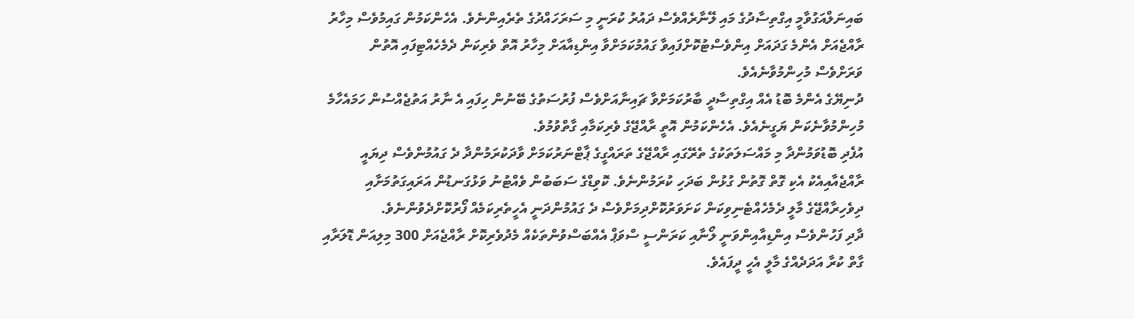ބައިނަލްއަގުވާމީ އިގްތިސާދުގެ މައި ލޭނާރެއްވެސް ދައުރު ކުރަނީ މި ސަރަހައްދުގެ ތެރެއިންނެވެ. އެހެންކަމުން ގައިމުވެސް މިހާރު ރާއްޖެއަށް އެންމެ ގަދައަށް އިންވެސްޓުކޮށްފައިވާ ގައުމުކަމަށްވާ އިންޑިއާއަށް މިހާރު އޮތް ވެރިކަން ދެމެހެއްޓިފައި އޮތުން ވަރަށްވެސް މުހިންމުވާނެއެވެ.
ދުނިޔޭގެ އެންމެ ބޮޑު އެއް އިގްތިސާދީ ބާރުކަމަށްވާ ޗައިނާއަށްވެސް ފުރުސަތުގެ ބޭނުން ހިފައި އެ ނާރު އަތުޖެއްސުން ހަމައެހާމެ މުހިންމުވާނެކަން ޔަގީނެއެވެ. އެހެންކަމުން އޮތީ ރާއްޖޭގެ ވެރިކަމާއި ގާތްވުމުވެ.
އުފެދި ބޮޑުވަމުންދާ މި މައްސަލަތަކުގެ ތެރޭގައި ރާއްޖޭގެ ތަރައްގީގެ ޕާޓްނަރުކަމަށް ވާދަކުރަމުންދާ ދެ ގައުމުންވެސް ދިޔައީ ރާއްޖެއާއިއެކު އެކި ގޮތް ގޮތުން ގުޅުން ބަދަހި ކުރަމުންނެވެ. ކޮވިޑްގެ ސަބަބުން ވެއްޓުނު ވަޅުގަނޑުން އަރައިގަތުމަށާއި ދިވެހިރާއްޖޭގެ މާލީ ދެމެހެއްޓެނިވިކަން ކަށަވަރުކޮށްދިމަށްވެސް ދެ ގައުމުންދަނީ އެހީތެރިކަމެއް ފޯރުކޮށްދެވުންނެވެ.
ދާދި ފަހުންވެސް އިންޑިއާއިންވަނީ ލޯނާއި ކަރަންސީ ސްވަޕް އެއްބަސްވުންތަކެއް މެދުވެރިކޮށް ރާއްޖެއަށް 300 މިލިއަން ޑޮލަރާއި ގާތް ކުރާ އަދަދެއްގެ މާލީ އެހީ ދީފައެވެ.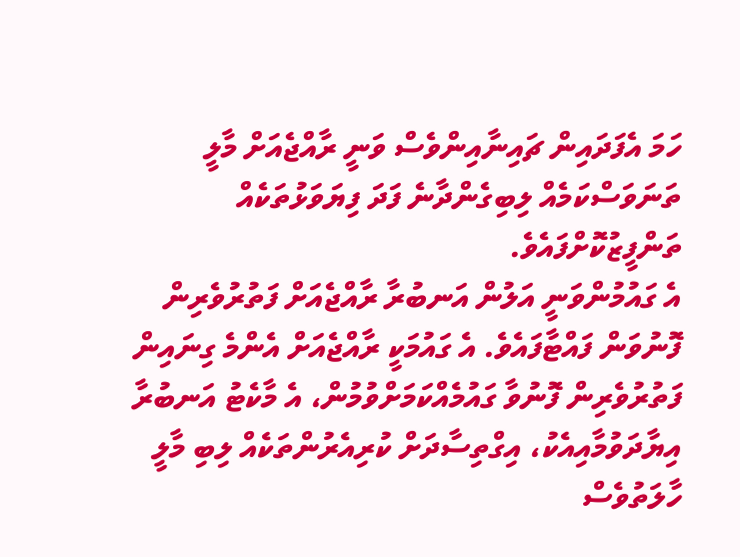ހަމަ އެފަދައިން ޗައިނާއިންވެސް ވަނީ ރާއްޖެއަށް މާލީ ތަނަވަސްކަމެއް ލިބިގެންދާނެ ފަދަ ފިޔަވަޅުތަކެއް ތަންފީޒުކޮށްފައެވެ.
އެ ގައުމުންވަނީ އަލުން އަނބުރާ ރާއްޖެއަށް ފަތުރުވެރިން ފޮނުވަން ފައްޓާފައެވެ. އެ ގައުމަކީ ރާއްޖެއަށް އެންމެ ގިނައިން ފަތުރުވެރިން ފޮނުވާ ގައުމެއްކަމަށްވުމުން، އެ މާކެޓު އަނބުރާ އިޔާދަވުމާއިއެކު، އިގްތިސާދަށް ކުރިއެރުންތަކެއް ލިބި މާލީ ހާލަތުވެސް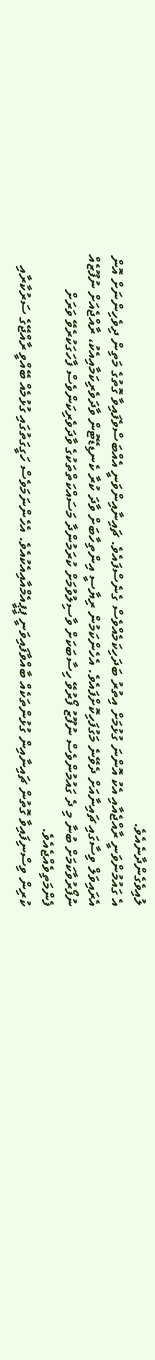ލުއިވެގެންދާނެއެވެ.
އެ ގައުމުންވަނީ ރާއްޖެއާއި އެކު އޮންނަ ގުޅުމަށް އިތުރު ބަދަހިކަމެއްވެސް ގެނެސްފައެވެ. ޗައިނާއިންވަނީ އެއްބަސްވެފައިވާ ގޮތުގެ މަތިން ދިވެހިންނަށް އޮން އެރައިވަލް ވިސާގައި ޗައިނާއަށް ދެވޭނެ މަގުފަހިކޮށްފައެވެ. އެހެންކަމުން ރިޔާސީ އިންތިހާބަށް ވާދަ ކުރާ ކެނޑިޑޭޓުން ވާދަވެރިކަމާއިއެކު، ރާއްޖެއަށް ނުފޫޒެއް ނުފޯރުވާކަމަށް ބުނާ މި ދެ ގައުމުންވެސް ނުފޫޒު ފޯރުވޭ ހިސާބަކަށް ވާސިލުވުމަށް ކުރަމުންދާ މަސައްކަތްތަކުގެ ވާދަވެރިކަންވެސް ފާހަގަކުރެވޭ ވަރަށް ފެންމަތިވެއްޖެއެވެ.
ކުރިން ވިސްނިފައިވާ ގޮތުން ޗައިނާއިން ގުޅުންތަކެއް ބާއްވާފައިވަނީ ޕީޕީއެމްއާއިއެކުއެވެ. އެހެންނަމަވެސް ހަގީގަތުގައި ގުޅުމެއް ބޭއްވީ ރާއްޖޭގެ ސަރުކާރާއި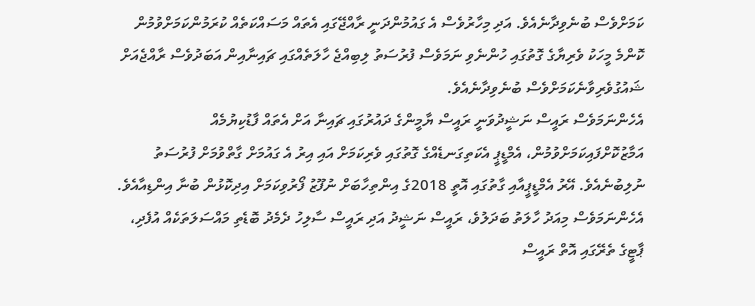ކަމަށްވެސް ބުނެވިދާނެއެވެ. އަދި މިހާރުވެސް އެ ގައުމުންދަނީ ރާއްޖޭގައި އެތައް މަސައްކަތެއް ކުރަމުންކަމަށްވުމުން ކޮންމެ މީހަކު ވެރިޔާގެ ގޮތުގައި ހުންނެވި ނަމަވެސް ފުރުސަތު ލިބިއްޖެ ހާލަތެއްގައި ޗައިނާއިން އަބަދުވެސް ރާއްޖެއަށް ޝައުގުވެރިވާނެކަމަށްވެސް ބުނެވިދާނެއެވެ.
އެހެންނަމަވެސް ރައީސް ނަޝީދުވަނީ ރައީސް ޔާމީންގެ ދައުރުގައި ޗައިނާ އަށް އެތައް ފާޑުކިޔުމެއް އަމާޒުކޮށްފައިކަމަށްވުމުން، އެމްޑީޕީ އެކަތިގަނޑެއްގެ ގޮތުގައި ވެރިކަމަށް އައި އިރު އެ ގައުމަށް ގާތްވުމަށް ފުރުސަތު ނުލިބުނެއެވެ. އޭރު އެމްޑީޕީއާއި ގާތުގައި އޮތީ 2018ގެ އިންތިހާބަށް ނުފޫޒު ފޯރުވިކަމަށް އިދިކޮޅުން ބުނާ އިންޑިއާއެވެ.
އެހެންނަމަވެސް މިއަދު ހާލަތު ބަދަލުވެ، ރައީސް ނަޝީދު އަދި ރައީސް ސާލިހު ދެމެދު ބޮޑެތި މައްސަލަތަކެއް އުފެދި، ޕާޓީގެ ތެރޭގައި އޮތް ރައީސް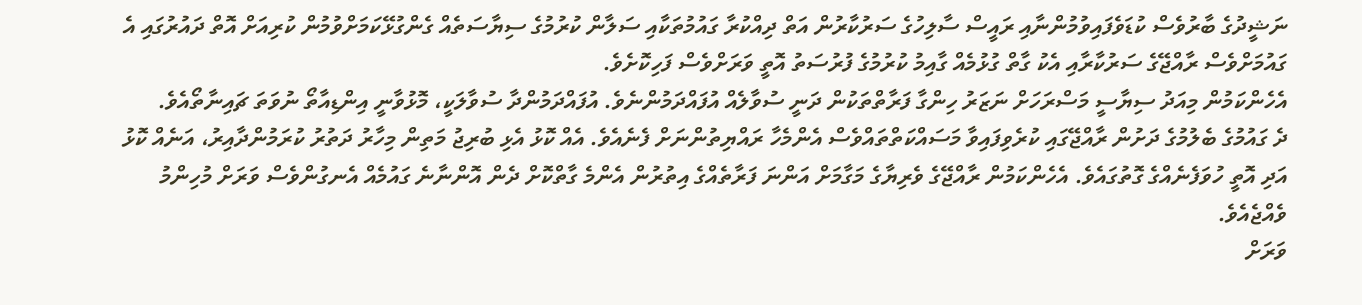ނަޝީދުގެ ބާރުވެސް ކުޑަވެފައިވުމުންނާއި ރައީސް ސާލިހުގެ ސަރުކާރުން އަތް ދިއްކުރާ ގައުމުތަކާއި ސަލާން ކުރުމުގެ ސިޔާސަތެއް ގެންގުޅޭކަމަށްވުމުން ކުރިއަށް އޮތް ދައުރުގައި އެ ގައުމަށްވެސް ރާއްޖޭގެ ސަރުކާރާއި އެކު ގާތް ގުޅުމެއް ގާއިމު ކުރުމުގެ ފުރުސަތު އޮތީ ވަރަށްވެސް ފަހިކޮށެވެ.
އެހެންކަމުން މިއަދު ސިޔާސީ މަސްރަހަށް ނަޒަރު ހިންގާ ފަރާތްތަކުން ދަނީ ސުވާލެއް އުފައްދަމުންނެވެ. އުފައްދަމުންދާ ސުވާލަކީ، މޮޅުވާނީ އިންޑިއާތޯ ނުވަތަ ޗައިނާތޯއެވެ.
ދެ ގައުމުގެ ބެލުމުގެ ދަށުން ރާއްޖޭގައި ކުރެވިފައިވާ މަސައްކަތްތައްވެސް އެންމެހާ ރައްޔިތުންނަށް ފެނެއެވެ. އެއް ކޮޅު އެޅި ބުރިޖު މަތިން މިހާރު ދަތުރު ކުރަމުންދާއިރު، އަނެއް ކޮޅު އަދި އޮތީ ހުވަފެނެއްގެ ގޮތުގައެވެ. އެހެންކަމުން ރާއްޖޭގެ ވެރިޔާގެ މަގާމަށް އަންނަ ފަރާތެއްގެ އިތުރުން އެންމެ ގާތްކޮށް ދެން އޮންނާނެ ގައުމެއް އެނގުންވެސް ވަރަށް މުހިންމު ވެއްޖެއެވެ.
ވަރަށް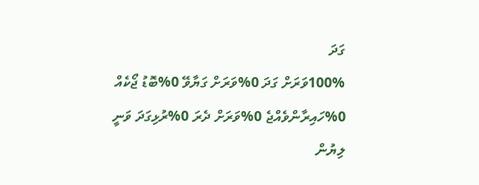ގަދަ
100%ވަރަށް ގަދަ 0%ވަރަށް ގަޔާވޭ 0%ބޮޑު ޖޯކެއް 0%ހައިރާންވެއްޖެ 0%ވަރަށް ދެރަ 0%ރުޅިގަދަ ވަނީ
ލިޔުން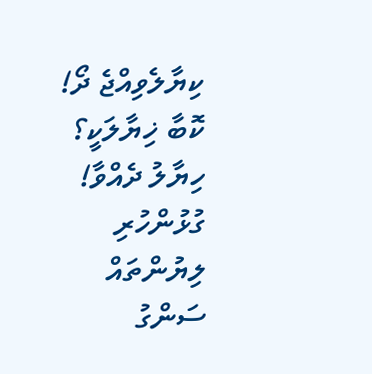ކިޔާލެވިއްޖެ ދޯ! ކޮބާ ޚިޔާލަކީ؟
ހިޔާލު ދެއްވާ!
ގުޅުންހުރި ލިޔުންތައް
ސަންގު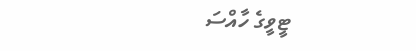ޓީވީގެ ހާއްސަ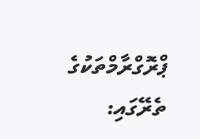ޕްރޮގްރާމްތަކުގެ ތެރޭގައި: